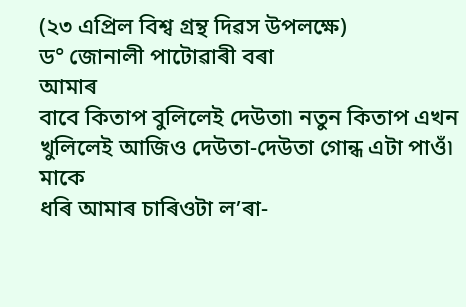(২৩ এপ্ৰিল বিশ্ব গ্ৰন্থ দিৱস উপলক্ষে)
ড° জোনালী পাটোৱাৰী বৰা
আমাৰ
বাবে কিতাপ বুলিলেই দেউতা৷ নতুন কিতাপ এখন খুলিলেই আজিও দেউতা-দেউতা গোন্ধ এটা পাওঁ৷
মাকে
ধৰি আমাৰ চাৰিওটা ল’ৰা-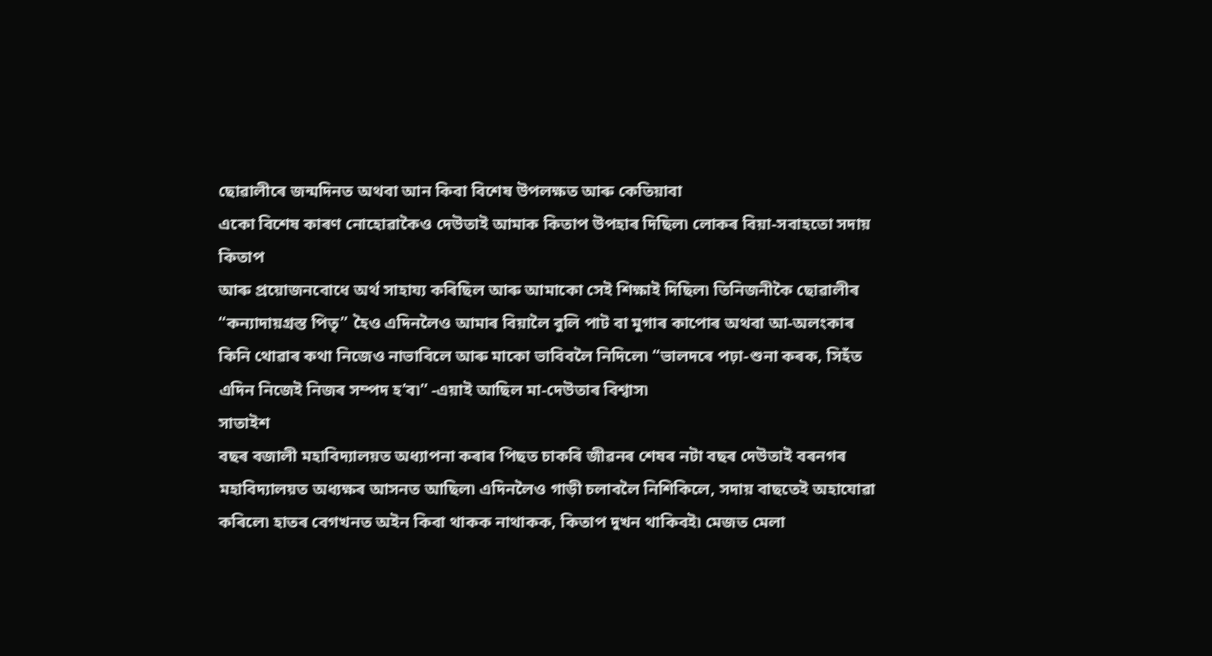ছোৱালীৰে জন্মদিনত অথবা আন কিবা বিশেষ উপলক্ষত আৰু কেতিয়াবা
একো বিশেষ কাৰণ নোহোৱাকৈও দেউতাই আমাক কিতাপ উপহাৰ দিছিল৷ লোকৰ বিয়া-সবাহতো সদায় কিতাপ
আৰু প্ৰয়োজনবোধে অৰ্থ সাহায্য কৰিছিল আৰু আমাকো সেই শিক্ষাই দিছিল৷ তিনিজনীকৈ ছোৱালীৰ
“কন্যাদায়গ্ৰস্ত পিতৃ” হৈও এদিনলৈও আমাৰ বিয়ালৈ বুলি পাট বা মুগাৰ কাপোৰ অথবা আ-অলংকাৰ
কিনি থোৱাৰ কথা নিজেও নাভাবিলে আৰু মাকো ভাবিবলৈ নিদিলে৷ “ভালদৰে পঢ়া-শুনা কৰক, সিহঁত
এদিন নিজেই নিজৰ সম্পদ হ’ব৷” -এয়াই আছিল মা-দেউতাৰ বিশ্বাস৷
সাতাইশ
বছৰ বজালী মহাবিদ্যালয়ত অধ্যাপনা কৰাৰ পিছত চাকৰি জীৱনৰ শেষৰ নটা বছৰ দেউতাই বৰনগৰ
মহাবিদ্যালয়ত অধ্যক্ষৰ আসনত আছিল৷ এদিনলৈও গাড়ী চলাবলৈ নিশিকিলে, সদায় বাছতেই অহাযোৱা
কৰিলে৷ হাতৰ বেগখনত অইন কিবা থাকক নাথাকক, কিতাপ দুখন থাকিবই৷ মেজত মেলা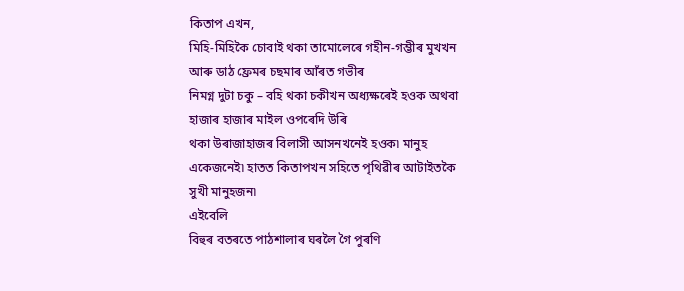কিতাপ এখন,
মিহি-মিহিকৈ চোবাই থকা তামোলেৰে গহীন-গম্ভীৰ মুখখন আৰু ডাঠ ফ্ৰেমৰ চছমাৰ আঁৰত গভীৰ
নিমগ্ন দুটা চকু – বহি থকা চকীখন অধ্যক্ষৰেই হওক অথবা হাজাৰ হাজাৰ মাইল ওপৰেদি উৰি
থকা উৰাজাহাজৰ বিলাসী আসনখনেই হওক৷ মানুহ একেজনেই৷ হাতত কিতাপখন সহিতে পৃথিৱীৰ আটাইতকৈ
সুখী মানুহজন৷
এইবেলি
বিহুৰ বতৰতে পাঠশালাৰ ঘৰলৈ গৈ পুৰণি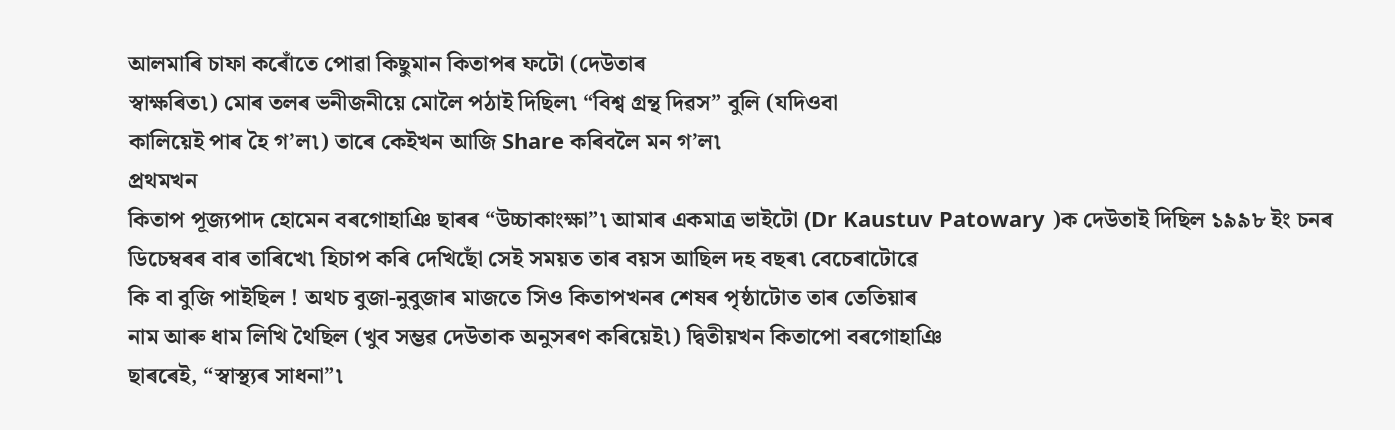আলমাৰি চাফা কৰোঁতে পোৱা কিছুমান কিতাপৰ ফটো (দেউতাৰ
স্বাক্ষৰিত৷) মোৰ তলৰ ভনীজনীয়ে মোলৈ পঠাই দিছিল৷ “বিশ্ব গ্ৰন্থ দিৱস” বুলি (যদিওবা
কালিয়েই পাৰ হৈ গ’ল৷) তাৰে কেইখন আজি Share কৰিবলৈ মন গ’ল৷
প্ৰথমখন
কিতাপ পূজ্যপাদ হোমেন বৰগোহাঞি ছাৰৰ “উচ্চাকাংক্ষা”৷ আমাৰ একমাত্ৰ ভাইটো (Dr Kaustuv Patowary )ক দেউতাই দিছিল ১৯৯৮ ইং চনৰ
ডিচেম্বৰৰ বাৰ তাৰিখে৷ হিচাপ কৰি দেখিছোঁ সেই সময়ত তাৰ বয়স আছিল দহ বছৰ৷ বেচেৰাটোৱে
কি বা বুজি পাইছিল ! অথচ বুজা-নুবুজাৰ মাজতে সিও কিতাপখনৰ শেষৰ পৃষ্ঠাটোত তাৰ তেতিয়াৰ
নাম আৰু ধাম লিখি থৈছিল (খুব সম্ভৱ দেউতাক অনুসৰণ কৰিয়েই৷) দ্বিতীয়খন কিতাপো বৰগোহাঞি
ছাৰৰেই, “স্বাস্থ্যৰ সাধনা”৷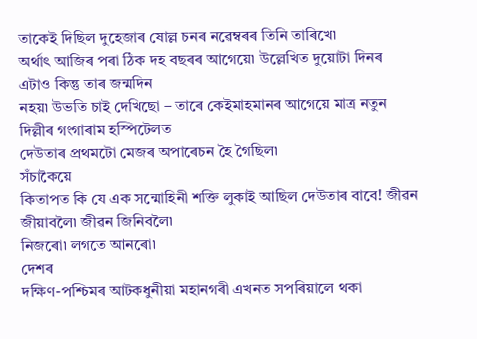তাকেই দিছিল দুহেজাৰ ষোল্ল চনৰ নৱেম্বৰৰ তিনি তাৰিখে৷
অৰ্থাৎ আজিৰ পৰা ঠিক দহ বছৰৰ আগেয়ে৷ উল্লেখিত দুয়োটা দিনৰ এটাও কিন্তু তাৰ জন্মদিন
নহয়৷ উভতি চাই দেখিছো – তাৰে কেইমাহমানৰ আগেয়ে মাত্ৰ নতুন দিল্লীৰ গংগাৰাম হস্পিটেলত
দেউতাৰ প্ৰথমটো মেজৰ অপাৰেচন হৈ গৈছিল৷
সঁচাকৈয়ে
কিতাপত কি যে এক সন্মোহিনী শক্তি লুকাই আছিল দেউতাৰ বাবে! জীৱন জীয়াবলৈ৷ জীৱন জিনিবলৈ৷
নিজৰো৷ লগতে আনৰো৷
দেশৰ
দক্ষিণ-পশ্চিমৰ আটকধুনীয়া মহানগৰী এখনত সপৰিয়ালে থকা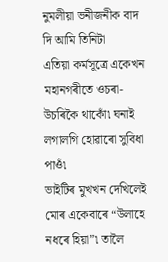নুমলীয়া ভনীজনীক বাদ দি আমি তিনিটা
এতিয়া কৰ্মসূত্ৰে একেখন মহানগৰীতে ওচৰা-উচৰিকৈ থাকোঁ৷ ঘনাই লগালগি হোৱাৰো সুবিধা পাওঁ৷
ভাইটিৰ মুখখন দেখিলেই মোৰ একেবাৰে “উলাহে নধৰে হিয়া”৷ তালৈ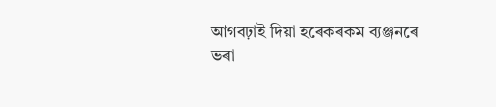আগবঢ়াই দিয়া হৰেকৰকম ব্যঞ্জনৰে
ভৰা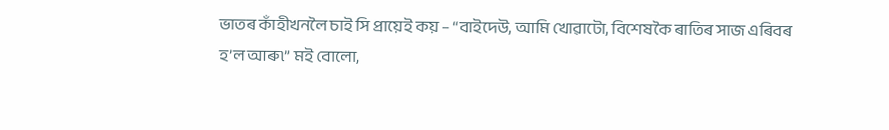ভাতৰ কাঁহীখনলৈ চাই সি প্ৰায়েই কয় – “বাইদেউ, আমি খোৱাটো, বিশেষকৈ ৰাতিৰ সাজ এৰিবৰ
হ’ল আৰু৷” মই বোলো,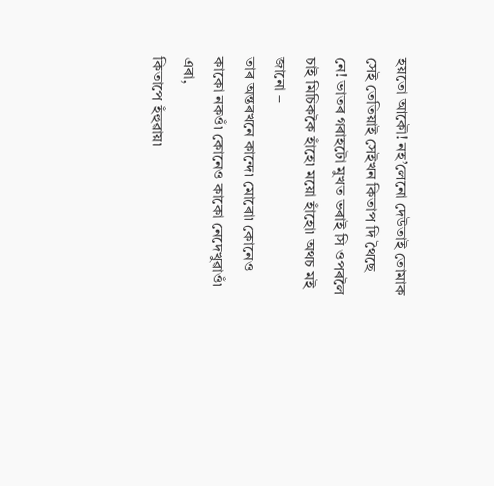হয়তো আকৌ! নহ’লেনো দেউতাই তোমাক সেই তেতিয়াই সেইখন কিতাপ দি থৈছে
নে! ভাতৰ গৰাহটো মুখত ভৰাই সি ওপৰলৈ চাই মিচিককৈ হাঁহে৷ ময়ো হাঁহো৷ অথচ মই জানো –
তাৰ অন্তৰখনে কান্দে৷ মোৰো৷ কোনেও কাকো নকওঁ৷ কোনেও কাকো নেদেখুৱাওঁ৷
এৰা,
কিতাপে হঁহুৱায়৷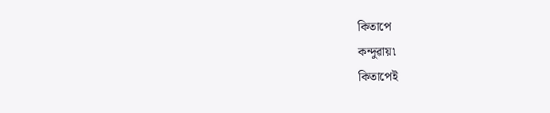কিতাপে
কন্দুৱায়৷
কিতাপেই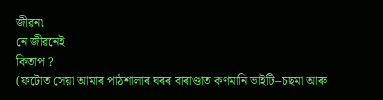জীৱন৷
নে জীৱনেই
কিতাপ ?
(ফটোত সেয়া আমাৰ পাঠশালাৰ ঘৰৰ বাৰাণ্ডাত কণমানি ভাইটি--চছমা আৰু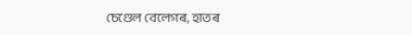চেণ্ডেল বেলেগৰ, হাতৰ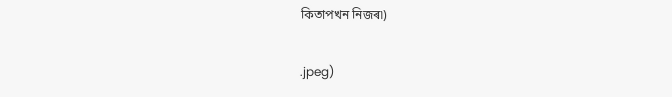কিতাপখন নিজৰ৷)

.jpeg)